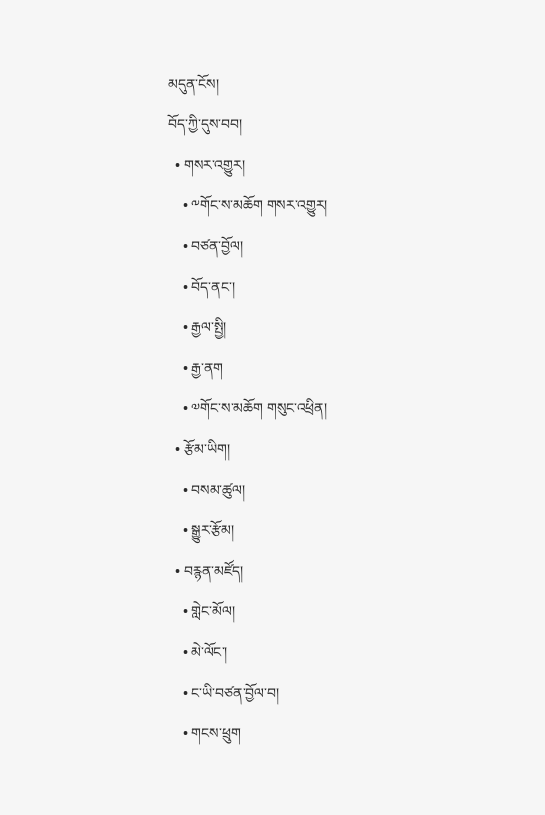མདུན་ངོས།
བོད་ཀྱི་དུས་བབ།
  • གསར་འགྱུར།
    • ༸གོང་ས་མཆོག གསར་འགྱུར།
    • བཙན་བྱོལ།
    • བོད་ནང་།
    • རྒྱལ་སྤྱི།
    • རྒྱ་ནག
    • ༧གོང་ས་མཆོག གསུང་འཕྲིན།
  • རྩོམ་ཡིག།
    • བསམ་ཚུལ།
    • སྒྱུར་རྩོམ།
  • བརྙན་མཛོད།
    • གླེང་མོལ།
    • མེ་ལོང་།
    • ང་ཡི་བཙན་བྱོལ་བ།
    • གངས་ཕྲུག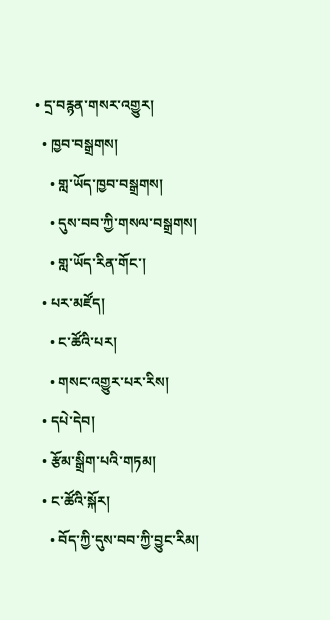• དྲ་བརྙན་གསར་འགྱུར།
  • ཁྱབ་བསྒྲགས།
    • གླ་ཡོད་ཁྱབ་བསྒྲགས།
    • དུས་བབ་ཀྱི་གསལ་བསྒྲགས།
    • གླ་ཡོད་རིན་གོང་།
  • པར་མཛོད།
    • ང་ཚོའི་པར།
    • གསང་འགྱུར་པར་རིས།
  • དཔེ་དེབ།
  • རྩོམ་སྒྲིག་པའི་གཏམ།
  • ང་ཚོའི་སྐོར།
    • བོད་ཀྱི་དུས་བབ་ཀྱི་བྱུང་རིམ།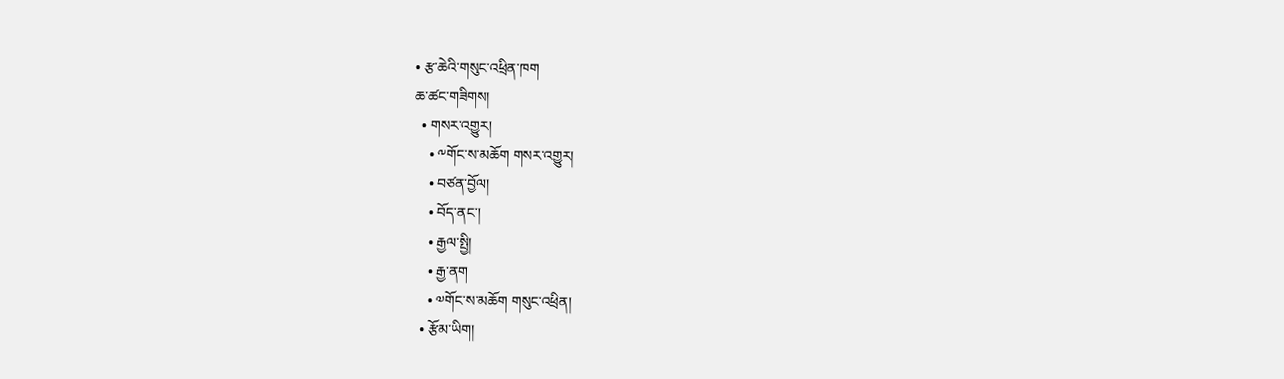• རྩ་ཆེའི་གསུང་འཕྲིན་ཁག
ཆ་ཚང་གཟིགས།
  • གསར་འགྱུར།
    • ༸གོང་ས་མཆོག གསར་འགྱུར།
    • བཙན་བྱོལ།
    • བོད་ནང་།
    • རྒྱལ་སྤྱི།
    • རྒྱ་ནག
    • ༧གོང་ས་མཆོག གསུང་འཕྲིན།
  • རྩོམ་ཡིག།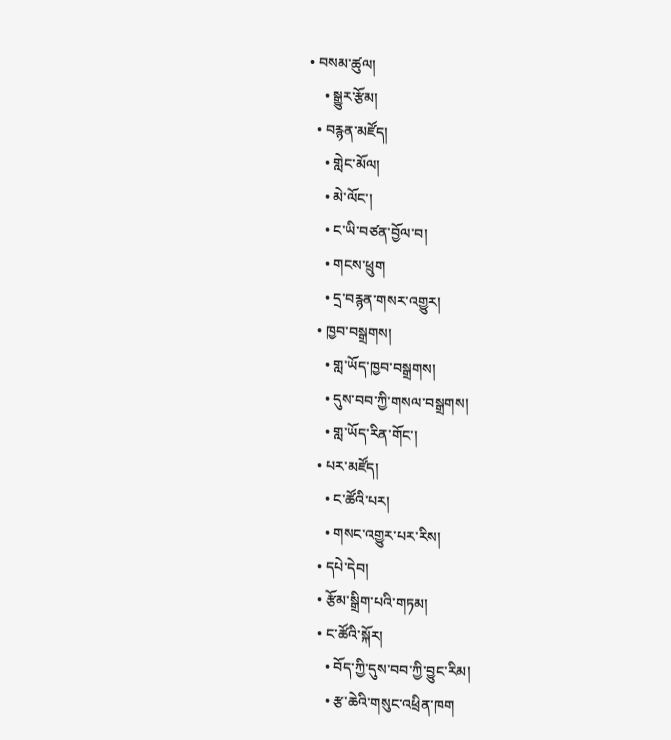• བསམ་ཚུལ།
    • སྒྱུར་རྩོམ།
  • བརྙན་མཛོད།
    • གླེང་མོལ།
    • མེ་ལོང་།
    • ང་ཡི་བཙན་བྱོལ་བ།
    • གངས་ཕྲུག
    • དྲ་བརྙན་གསར་འགྱུར།
  • ཁྱབ་བསྒྲགས།
    • གླ་ཡོད་ཁྱབ་བསྒྲགས།
    • དུས་བབ་ཀྱི་གསལ་བསྒྲགས།
    • གླ་ཡོད་རིན་གོང་།
  • པར་མཛོད།
    • ང་ཚོའི་པར།
    • གསང་འགྱུར་པར་རིས།
  • དཔེ་དེབ།
  • རྩོམ་སྒྲིག་པའི་གཏམ།
  • ང་ཚོའི་སྐོར།
    • བོད་ཀྱི་དུས་བབ་ཀྱི་བྱུང་རིམ།
    • རྩ་ཆེའི་གསུང་འཕྲིན་ཁག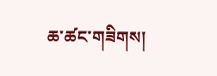ཆ་ཚང་གཟིགས།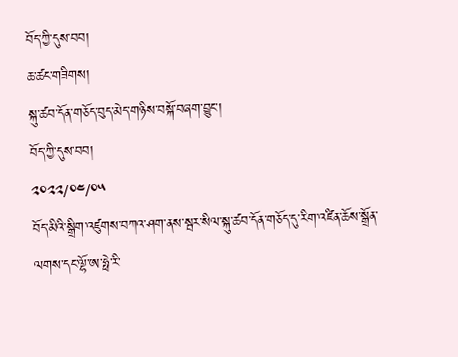བོད་ཀྱི་དུས་བབ།
ཆ་ཚང་གཟིགས།
སྐུ་ཚབ་དོན་གཅོད་བུད་མེད་གཉིས་བསྐོ་བཞག་བྱུང་།
བོད་ཀྱི་དུས་བབ།
༢༠༢༢/༠༤/༠༥
བོད་མིའི་སྒྲིག་འཛུགས་བཀའ་ཤག་ནས་སྦར་སིལ་སྐུ་ཚབ་དོན་གཅོད་དུ་རིག་འཛིན་ཆོས་སྒྲོན་ལགས་དང་ལྷོ་ཨ་ཧྥེ་རི་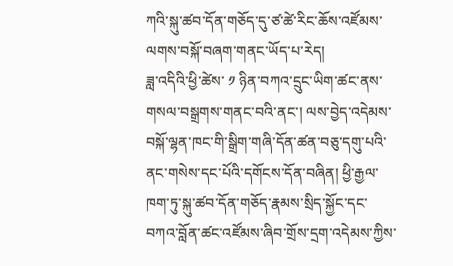ཀའི་སྐུ་ཚབ་དོན་གཅོད་དུ་ཙ་ཚེ་རིང་ཆོས་འཛོམས་ལགས་བསྐོ་བཞག་གནང་ཡོད་པ་རེད།
ཟླ་འདིའི་ཕྱི་ཚེས་ ༡ ཉིན་བཀའ་དྲུང་ཡིག་ཚང་ནས་གསལ་བསྒྲགས་གནང་བའི་ནང་། ལས་བྱེད་འདེམས་བསྐོ་ལྷན་ཁང་གི་སྒྲིག་གཞི་དོན་ཚན་བཅུ་དགུ་པའི་ནང་གསེས་དང་པོའི་དགོངས་དོན་བཞིན། ཕྱི་རྒྱལ་ཁག་ཏུ་སྐུ་ཚབ་དོན་གཅོད་རྣམས་སྲིད་སྐྱོང་དང་བཀའ་བློན་ཚང་འཛོམས་ཞིབ་གྲོས་དྲག་འདེམས་ཀྱིས་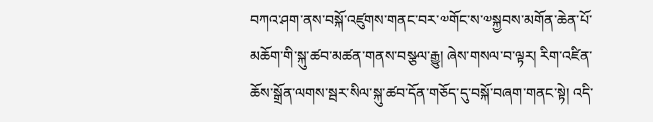བཀའ་ཤག་ནས་བསྐོ་འཛུགས་གནང་བར་༧གོང་ས་༧སྐྱབས་མགོན་ཆེན་པོ་མཆོག་གི་སྐུ་ཚབ་མཚན་གནས་བསྩལ་རྒྱུ། ཞེས་གསལ་བ་ལྟར། རིག་འཛིན་ཆོས་སྒྲོན་ལགས་སྦར་སིལ་སྐུ་ཚབ་དོན་གཅོད་དུ་བསྐོ་བཞག་གནང་སྟེ། འདི་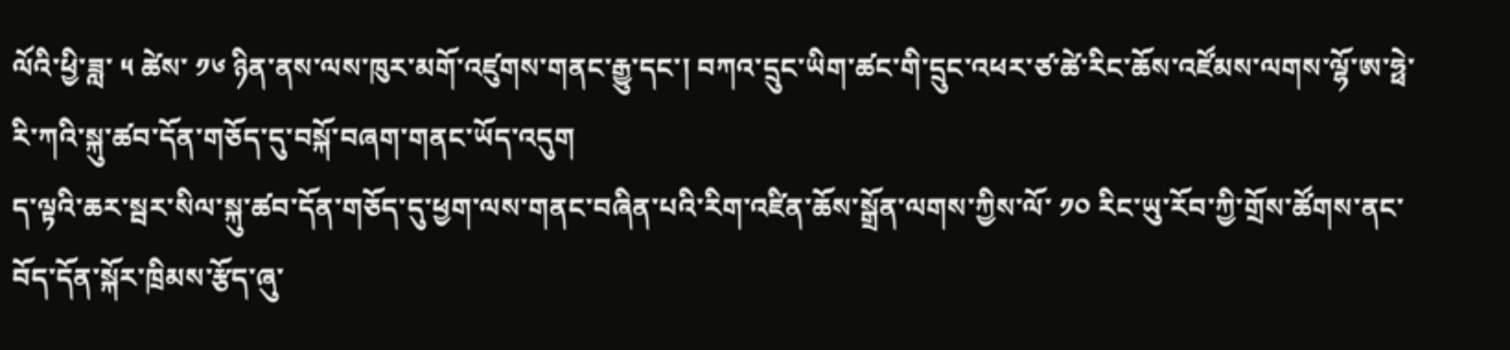ལོའི་ཕྱི་ཟླ་ ༥ ཚེས་ ༡༦ ཉིན་ནས་ལས་ཁུར་མགོ་འཛུགས་གནང་རྒྱུ་དང་། བཀའ་དྲུང་ཡིག་ཚང་གི་དྲུང་འཕར་ཙ་ཚེ་རིང་ཆོས་འཛོམས་ལགས་ལྷོ་ཨ་ཧྥེ་རི་ཀའི་སྐུ་ཚབ་དོན་གཅོད་དུ་བསྐོ་བཞག་གནང་ཡོད་འདུག
ད་ལྟའི་ཆར་སྦར་སིལ་སྐུ་ཚབ་དོན་གཅོད་དུ་ཕྱག་ལས་གནང་བཞིན་པའི་རིག་འཛིན་ཆོས་སྒྲོན་ལགས་ཀྱིས་ལོ་ ༡༠ རིང་ཡུ་རོབ་ཀྱི་གྲོས་ཚོགས་ནང་བོད་དོན་སྐོར་ཁྲིམས་རྩོད་ཞུ་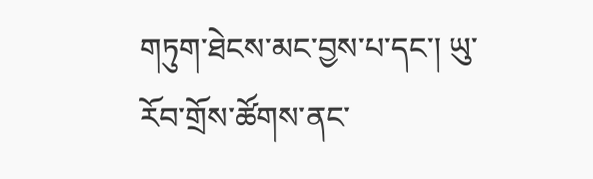གཏུག་ཐེངས་མང་བྱས་པ་དང་། ཡུ་རོབ་གྲོས་ཚོགས་ནང་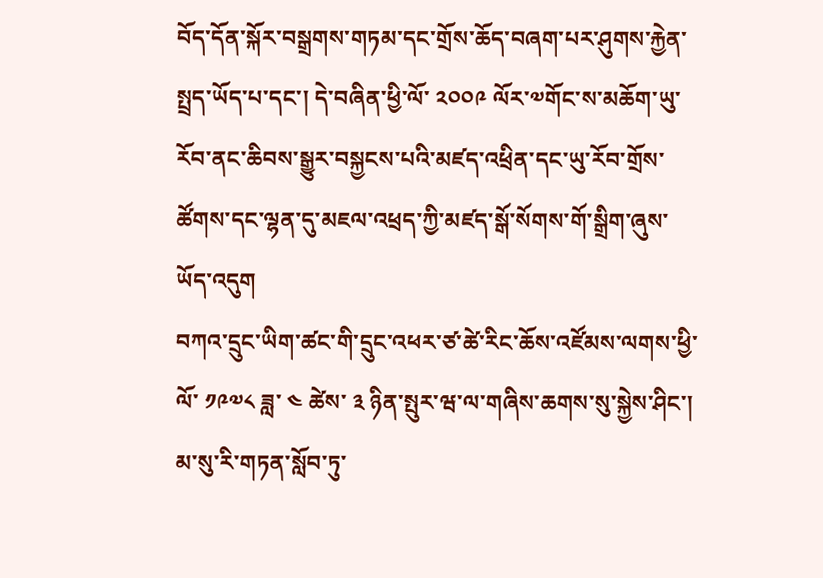བོད་དོན་སྐོར་བསྒྲགས་གཏམ་དང་གྲོས་ཆོད་བཞག་པར་ཤུགས་རྐྱེན་སྤྲད་ཡོད་པ་དང་། དེ་བཞིན་ཕྱི་ལོ་ ༢༠༠༩ ལོར་༧གོང་ས་མཆོག་ཡུ་རོབ་ནང་ཆིབས་སྒྱུར་བསྐྱངས་པའི་མཛད་འཕྲིན་དང་ཡུ་རོབ་གྲོས་ཚོགས་དང་ལྷན་དུ་མཇལ་འཕྲད་ཀྱི་མཛད་སྒོ་སོགས་གོ་སྒྲིག་ཞུས་ཡོད་འདུག
བཀའ་དྲུང་ཡིག་ཚང་གི་དྲུང་འཕར་ཙ་ཚེ་རིང་ཆོས་འཛོམས་ལགས་ཕྱི་ལོ་ ༡༩༧༨ ཟླ་ ༤ ཚེས་ ༣ ཉིན་སྤུར་ཝ་ལ་གཞིས་ཆགས་སུ་སྐྱེས་ཤིང་། མ་སུ་རི་གཏན་སློབ་ཏུ་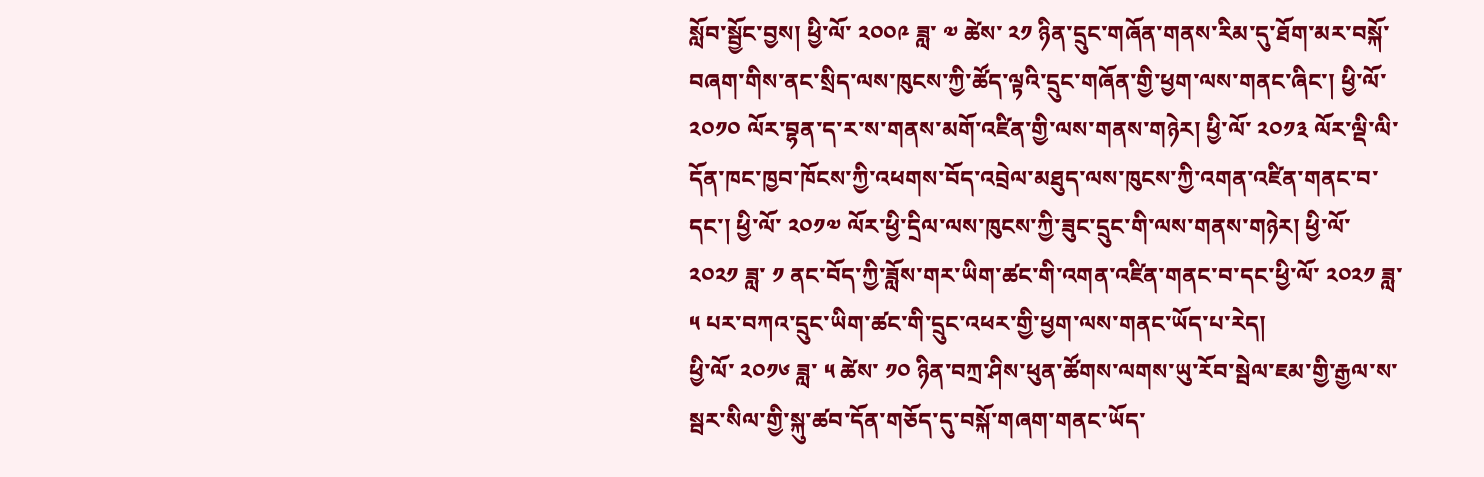སློབ་སྦྱོང་བྱས། ཕྱི་ལོ་ ༢༠༠༩ ཟླ་ ༧ ཚེས་ ༢༡ ཉིན་དྲུང་གཞོན་གནས་རིམ་དུ་ཐོག་མར་བསྐོ་བཞག་གིས་ནང་སྲིད་ལས་ཁུངས་ཀྱི་ཚོད་ལྟའི་དྲུང་གཞོན་གྱི་ཕྱག་ལས་གནང་ཞིང་། ཕྱི་ལོ་ ༢༠༡༠ ལོར་བྷན་ད་ར་ས་གནས་མགོ་འཛིན་གྱི་ལས་གནས་གཉེར། ཕྱི་ལོ་ ༢༠༡༣ ལོར་ལྡི་ལི་དོན་ཁང་ཁྱབ་ཁོངས་ཀྱི་འཕགས་བོད་འབྲེལ་མཐུད་ལས་ཁུངས་ཀྱི་འགན་འཛིན་གནང་བ་དང་། ཕྱི་ལོ་ ༢༠༡༧ ལོར་ཕྱི་དྲིལ་ལས་ཁུངས་ཀྱི་ཟུང་དྲུང་གི་ལས་གནས་གཉེར། ཕྱི་ལོ་ ༢༠༢༡ ཟླ་ ༡ ནང་བོད་ཀྱི་ཟློས་གར་ཡིག་ཚང་གི་འགན་འཛིན་གནང་བ་དང་ཕྱི་ལོ་ ༢༠༢༡ ཟླ་ ༥ པར་བཀའ་དྲུང་ཡིག་ཚང་གི་དྲུང་འཕར་གྱི་ཕྱག་ལས་གནང་ཡོད་པ་རེད།
ཕྱི་ལོ་ ༢༠༡༦ ཟླ་ ༥ ཚེས་ ༡༠ ཉིན་བཀྲ་ཤིས་ཕུན་ཚོགས་ལགས་ཡུ་རོབ་སྦེལ་ཇམ་གྱི་རྒྱལ་ས་སྦར་སིལ་གྱི་སྐུ་ཚབ་དོན་གཅོད་དུ་བསྐོ་གཞག་གནང་ཡོད་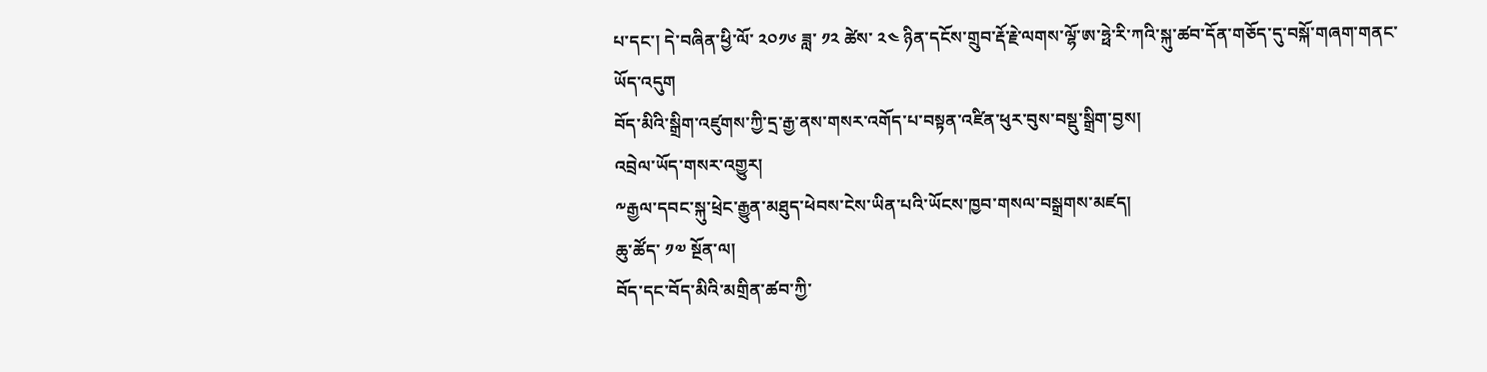པ་དང་། དེ་བཞིན་ཕྱི་ལོ་ ༢༠༡༦ ཟླ་ ༡༢ ཚེས་ ༢༤ ཉིན་དངོས་གྲུབ་རྡོ་རྗེ་ལགས་ལྷོ་ཨ་ཧྥེ་རི་ཀའི་སྐུ་ཚབ་དོན་གཅོད་དུ་བསྐོ་གཞག་གནང་ཡོད་འདུག
བོད་མིའི་སྒྲིག་འཛུགས་ཀྱི་དྲ་རྒྱ་ནས་གསར་འགོད་པ་བསྟན་འཛིན་ཕུར་བུས་བསྡུ་སྒྲིག་བྱས།
འབྲེལ་ཡོད་གསར་འགྱུར།
༸རྒྱལ་དབང་སྐུ་ཕྲེང་རྒྱུན་མཐུད་ཕེབས་ངེས་ཡིན་པའི་ཡོངས་ཁྱབ་གསལ་བསྒྲགས་མཛད།
ཆུ་ཚོད་ ༡༧ སྔོན་ལ།
བོད་དང་བོད་མིའི་མགྲིན་ཚབ་ཀྱི་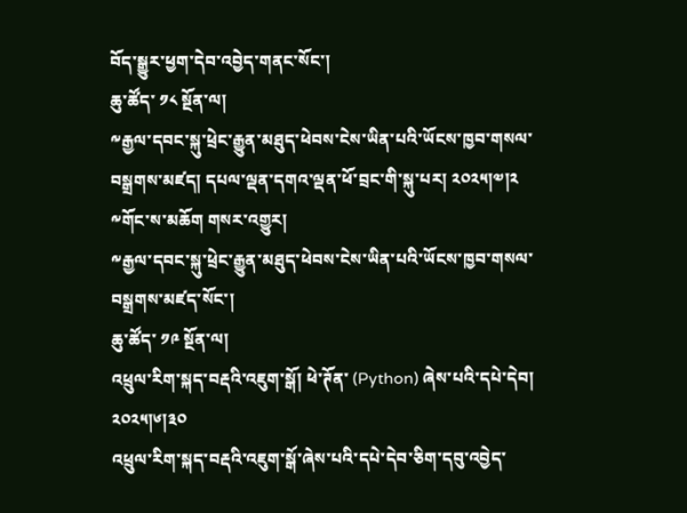བོད་སྒྱུར་ཕྱག་དེབ་འབྱེད་གནང་སོང་།
ཆུ་ཚོད་ ༡༨ སྔོན་ལ།
༸རྒྱལ་དབང་སྐུ་ཕྲེང་རྒྱུན་མཐུད་ཕེབས་ངེས་ཡིན་པའི་ཡོངས་ཁྱབ་གསལ་བསྒྲགས་མཛད། དཔལ་ལྡན་དགའ་ལྡན་ཕོ་བྲང་གི་སྐུ་པར། ༢༠༢༥།༧།༢
༸གོང་ས་མཆོག གསར་འགྱུར།
༸རྒྱལ་དབང་སྐུ་ཕྲེང་རྒྱུན་མཐུད་ཕེབས་ངེས་ཡིན་པའི་ཡོངས་ཁྱབ་གསལ་བསྒྲགས་མཛད་སོང་།
ཆུ་ཚོད་ ༡༩ སྔོན་ལ།
འཕྲུལ་རིག་སྐད་བརྡའི་འཇུག་སྒོ། ཕེ་ཊོན་ (Python) ཞེས་པའི་དཔེ་དེབ། ༢༠༢༥།༦།༣༠
འཕྲུལ་རིག་སྐད་བརྡའི་འཇུག་སྒོ་ཞེས་པའི་དཔེ་དེབ་ཅིག་དབུ་འབྱེད་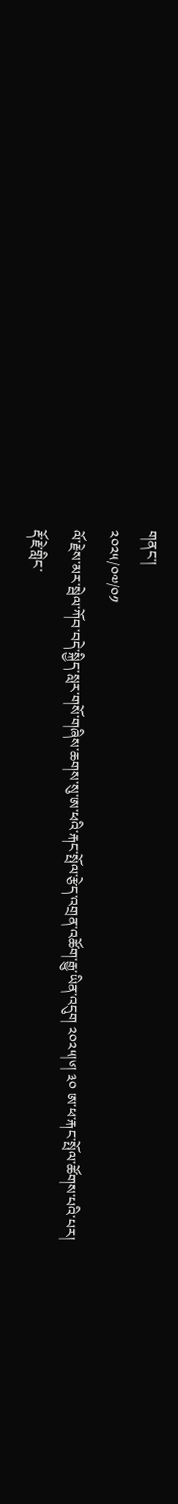གནང་།
༢༠༢༥/༠༧/༠༡
ལོ་རྗེས་མར་སྦེལ་ཀོབ་བདེ་སྐྱིད་སླར་གསོ་གཞིས་ཆགས་སུ་ཨ་ཕའི་རྐང་སྤོལ་རྩེད་འགྲན་འཚོག་རྒྱུ་ཡིན་འདུག ༢༠༢༥།༦། ༣༠ ཨ་ཕ་རྐང་སྤོལ་ཚོགས་པའི་པར།
རྡོ་རྗེ་གླིང་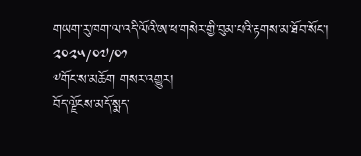གཡག་རུ་ཁག་ལ་འདི་ལོའི་ཨ་ཕ་གསེར་གྱི་བུམ་པའི་རྟགས་མ་ཐོབ་སོང་།
༢༠༢༥/༠༧/༠༡
༸གོང་ས་མཆོག གསར་འགྱུར།
བོད་ལྗོངས་མདོ་སྨད་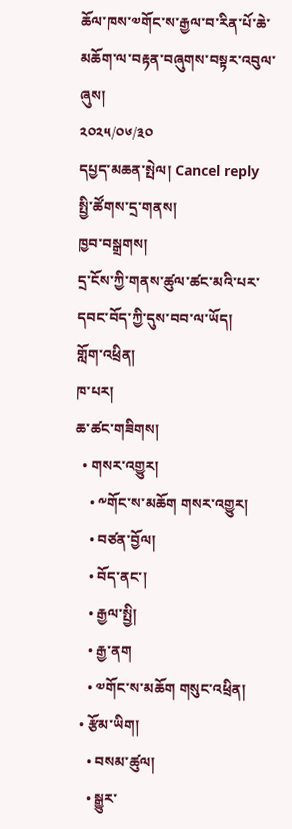ཆོལ་ཁས་༧གོང་ས་རྒྱལ་བ་རིན་པོ་ཆེ་མཆོག་ལ་བརྟན་བཞུགས་བསྟར་འབུལ་ཞུས།
༢༠༢༥/༠༦/༣༠
དཔྱད་མཆན་སྤེལ། Cancel reply
སྤྱི་ཚོགས་དྲ་གནས།
ཁྱབ་བསྒྲགས།
དྲ་ངོས་ཀྱི་གནས་ཚུལ་ཚང་མའི་པར་དབང་བོད་ཀྱི་དུས་བབ་ལ་ཡོད།
གློག་འཕྲིན།
ཁ་པར།
ཆ་ཚང་གཟིགས།
  • གསར་འགྱུར།
    • ༸གོང་ས་མཆོག གསར་འགྱུར།
    • བཙན་བྱོལ།
    • བོད་ནང་།
    • རྒྱལ་སྤྱི།
    • རྒྱ་ནག
    • ༧གོང་ས་མཆོག གསུང་འཕྲིན།
  • རྩོམ་ཡིག།
    • བསམ་ཚུལ།
    • སྒྱུར་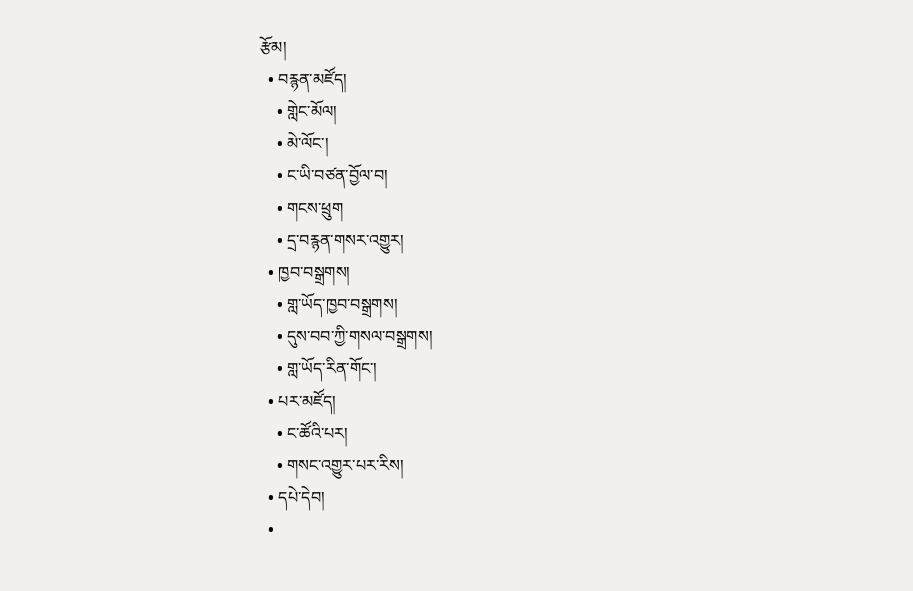རྩོམ།
  • བརྙན་མཛོད།
    • གླེང་མོལ།
    • མེ་ལོང་།
    • ང་ཡི་བཙན་བྱོལ་བ།
    • གངས་ཕྲུག
    • དྲ་བརྙན་གསར་འགྱུར།
  • ཁྱབ་བསྒྲགས།
    • གླ་ཡོད་ཁྱབ་བསྒྲགས།
    • དུས་བབ་ཀྱི་གསལ་བསྒྲགས།
    • གླ་ཡོད་རིན་གོང་།
  • པར་མཛོད།
    • ང་ཚོའི་པར།
    • གསང་འགྱུར་པར་རིས།
  • དཔེ་དེབ།
  •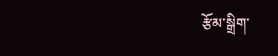རྩོམ་སྒྲིག་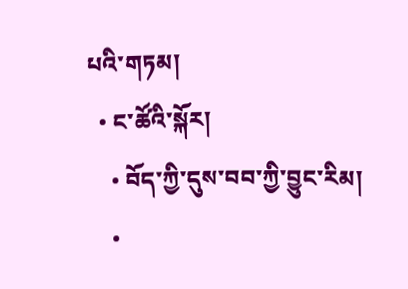པའི་གཏམ།
  • ང་ཚོའི་སྐོར།
    • བོད་ཀྱི་དུས་བབ་ཀྱི་བྱུང་རིམ།
    •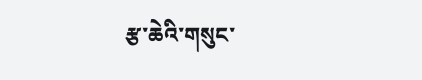རྩ་ཆེའི་གསུང་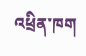འཕྲིན་ཁག